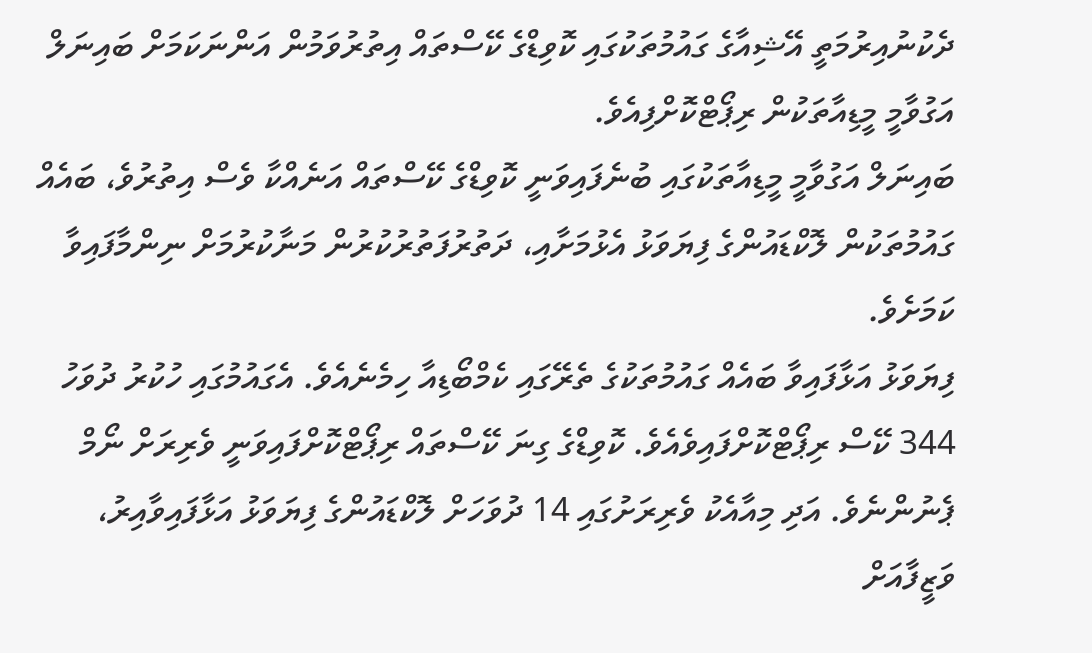ދެކުނުއިރުމަތީ އޭޝިއާގެ ގައުމުތަކުގައި ކޮވިޑްގެ ކޭސްތައް އިތުރުވަމުން އަންނަކަމަށް ބައިނަލް އަގުވާމީ މީޑިއާތަކުން ރިޕޯޓްކޮށްފިއެވެ.
ބައިނަލް އަގުވާމީ މީޑިއާތަކުގައި ބުނެފައިވަނީ ކޮވިޑްގެ ކޭސްތައް އަނެއްކާ ވެސް އިތުރުވެ، ބައެއް ގައުމުތަކުން ލޮކްޑައުންގެ ފިޔަވަޅު އެޅުމަށާއި، ދަތުރުފަތުރުކުރުން މަނާކުރުމަށް ނިންމާފައިވާ ކަމަށެވެ.
ފިޔަވަޅު އަޅާފައިވާ ބައެއް ގައުމުތަކުގެ ތެރޭގައި ކެމްބޯޑިއާ ހިމެނެއެވެ. އެގައުމުގައި ހުކުރު ދުވަހު 344 ކޭސް ރިޕޯޓްކޮށްފައިވެއެވެ. ކޮވިޑްގެ ގިނަ ކޭސްތައް ރިޕޯޓްކޮށްފައިވަނީ ވެރިރަށް ނޯމް ޕެނުންނެވެ. އަދި މިއާއެކު ވެރިރަށުގައި 14 ދުވަހަށް ލޮކްޑައުންގެ ފިޔަވަޅު އަޅާފައިވާއިރު، ވަޒީފާއަށް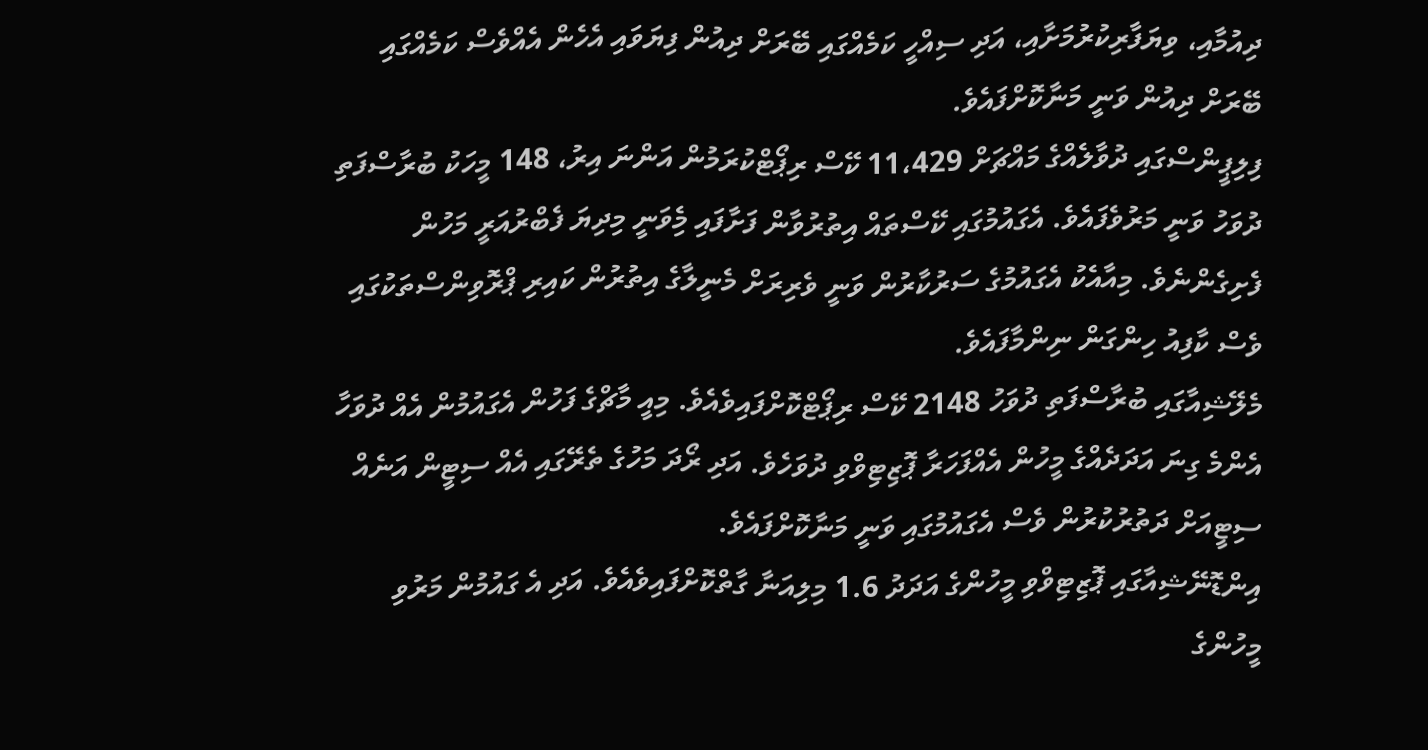ދިއުމާއި، ވިޔަފާރިކުރުމަށާއި، އަދި ސިއްހީ ކަމެއްގައި ބޭރަށް ދިއުން ފިޔަވައި އެހެން އެއްވެސް ކަމެއްގައި ބޭރަށް ދިއުން ވަނީ މަނާކޮށްފައެވެ.
ފިލިޕީންސްގައި ދުވާލެއްގެ މައްޗަށް 11،429 ކޭސް ރިޕޯޓްކުރަމުން އަންނަ އިރު، 148 މީހަކު ބުރާސްފަތި ދުވަހު ވަނީ މަރުވެފައެވެ. އެގައުމުގައި ކޭސްތައް އިތުރުވާން ފަށާފައި މިެވަނީ މިދިޔަ ފެބްރުއަރީ މަހުން ފެށިގެންނެވެ. މިއާއެކު އެގައުމުގެ ސަރުކާރުން ވަނީ ވެރިރަށް މެނީލާގެ އިތުރުން ކައިރި ޕްރޮވިންސްތަކުގައި ވެސް ކާފިއު ހިންގަން ނިންމާފައެވެ.
މެލޭޝިއާގައި ބުރާސްފަތި ދުވަހު 2148 ކޭސް ރިޕޯޓްކޮށްފައިވެއެވެ. މިއީ މާޗްގެ ފަހުން އެގައުމުން އެއް ދުވަހާ އެންމެ ގިނަ އަދަދެއްގެ މީހުން އެއްފަހަރާ ޕޮޒިޓިވްވި ދުވަހެވެ. އަދި ރޯދަ މަހުގެ ތެރޭގައި އެއް ސިޓީން އަނެއް ސިޓީއަށް ދަތުރުކުރުން ވެސް އެގައުމުގައި ވަނީ މަނާކޮށްފައެވެ.
އިންޑޮނޭޝިއާގައި ޕޮޒިޓިވްވި މީހުންގެ އަދަދު 1.6 މިލިއަނާ ގާތްކޮށްފައިވެއެވެ. އަދި އެ ގައުމުން މަރުވި މީހުންގެ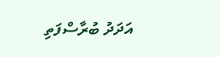އަދަދު ބުރާސްފަތި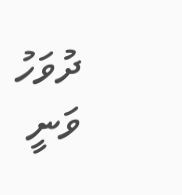ދުވަހު ވަނީ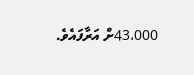43،000ށް އަރާފައެވެ.